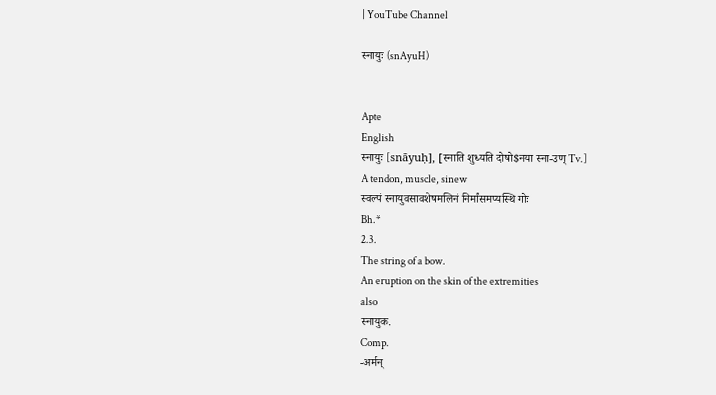| YouTube Channel

स्नायुः (snAyuH)


Apte
English
स्नायुः [snāyuḥ], [स्नाति शुध्यति दोषो$नया स्ना-उण् Tv.]
A tendon, muscle, sinew
स्वल्पं स्नायुवसावशेषमलिनं निर्मांसमप्यस्थि गोः
Bh.*
2.3.
The string of a bow.
An eruption on the skin of the extremities
also
स्नायुक.
Comp.
-अर्मन्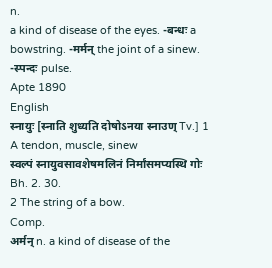n.
a kind of disease of the eyes. -बन्धः a bowstring. -मर्मन् the joint of a sinew. -स्पन्दः pulse.
Apte 1890
English
स्नायुः [स्नाति शुध्यति दोषोऽनया स्नाउण् Tv.] 1 A tendon, muscle, sinew
स्वल्पं स्नायुवसावशेषमलिनं निर्मांसमप्यस्थि गोः Bh. 2. 30.
2 The string of a bow.
Comp.
अर्मन् n. a kind of disease of the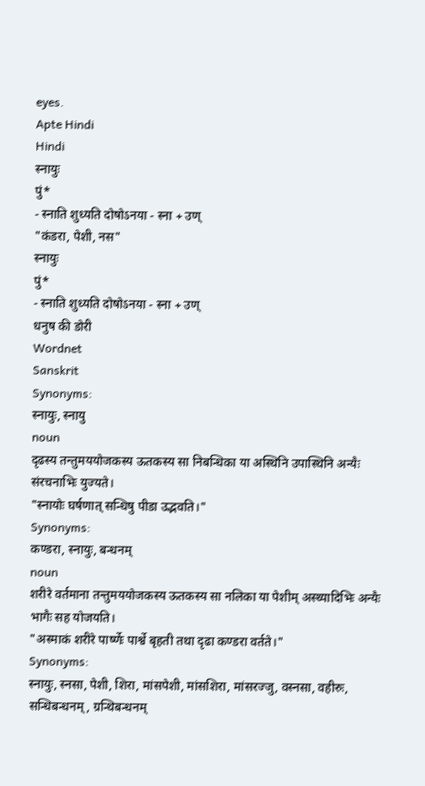eyes.
Apte Hindi
Hindi
स्नायुः
पुं*
- स्नाति शुध्यति दोषोऽनया - स्ना + उण्
"कंडरा, पेशी, नस"
स्नायुः
पुं*
- स्नाति शुध्यति दोषोऽनया - स्ना + उण्
धनुष की डोरी
Wordnet
Sanskrit
Synonyms:
स्नायुः, स्नायु
noun
दृढस्य तन्तुमययोजकस्य ऊतकस्य सा निबन्धिका या अस्थिनि उपास्थिनि अन्यैः संरचनाभिः युज्यते।
"स्नायोः घर्षणात् सन्धिषु पीडा उद्भवति।"
Synonyms:
कण्डरा, स्नायुः, बन्धनम्
noun
शरीरे वर्तमाना तन्तुमययोजकस्य ऊतकस्य सा नलिका या पेशीम् अस्थ्यादिभिः अन्यैः भागैः सह योजयति।
"अस्माकं शरीरे पार्ष्णेः पार्श्वे बृहती तथा दृढा कण्डरा वर्तते।"
Synonyms:
स्नायुः, स्नसा, पेशी, शिरा, मांसपेशी, मांसशिरा, मांसरज्जु, वस्नसा, वहीरुः, सन्धिबन्धनम्, ग्रन्थिबन्धनम्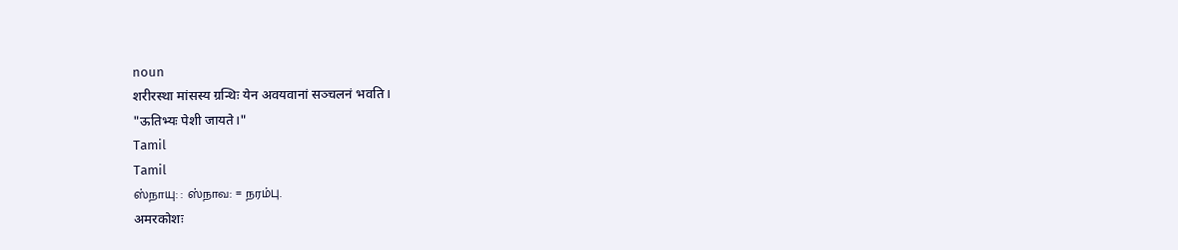noun
शरीरस्था मांसस्य ग्रन्थिः येन अवयवानां सञ्चलनं भवति।
"ऊतिभ्यः पेशी जायते।"
Tamil
Tamil
ஸ்நாயு: : ஸ்நாவ: = நரம்பு.
अमरकोशः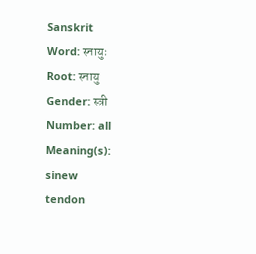Sanskrit
Word: स्नायुः
Root: स्नायु
Gender: स्त्री
Number: all
Meaning(s):
sinew
tendon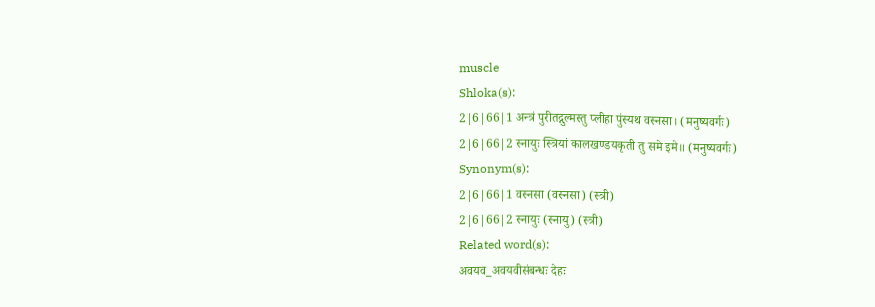muscle
Shloka(s):
2|6|66|1 अन्त्रं पुरीतद्गुल्मस्तु प्लीहा पुंस्यथ वस्नसा। (मनुष्यवर्गः)
2|6|66|2 स्नायुः स्त्रियां कालखण्डयकृती तु समे इमे॥ (मनुष्यवर्गः)
Synonym(s):
2|6|66|1 वस्नसा (वस्नसा) (स्त्री)
2|6|66|2 स्नायुः (स्नायु) (स्त्री)
Related word(s):
अवयव_अवयवीसंबन्धः देहः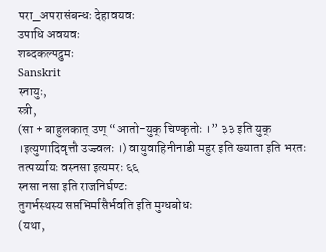परा_अपरासंबन्धः देहावयवः
उपाधि अवयवः
शब्दकल्पद्रुमः
Sanskrit
स्नायुः,
स्त्री,
(सा + बाहुलकात् उण् “आतो-युक् चिण्कृतोः ।” ३३ इति युक् ।इत्युणादिवृत्तौ उज्ज्वलः ।) वायुवाहिनीनाडी महुर इति ख्याता इति भरतः
तत्पर्य्यायः वस्नसा इत्यमरः ६६
स्नसा नसा इति राजनिर्घण्टः
तुगर्भस्थस्य सप्तभिर्मासैर्भवति इति मुग्धबोधः
(यथा,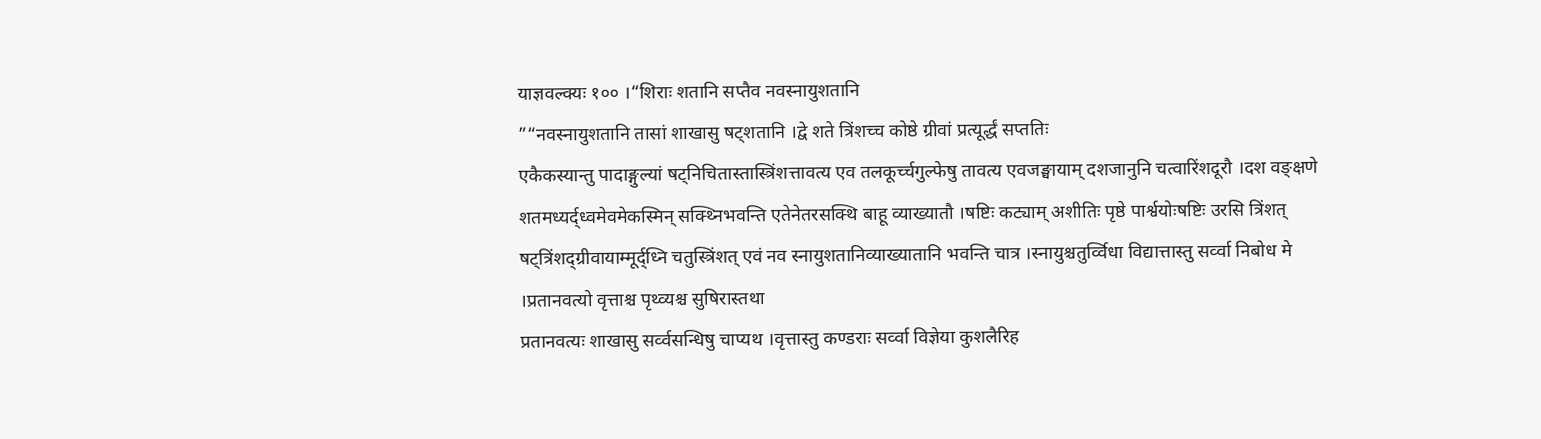याज्ञवल्क्यः १०० ।“शिराः शतानि सप्तैव नवस्नायुशतानि
”“नवस्नायुशतानि तासां शाखासु षट्शतानि ।द्वे शते त्रिंशच्च कोष्ठे ग्रीवां प्रत्यूर्द्धं सप्ततिः
एकैकस्यान्तु पादाङ्गुल्यां षट्निचितास्तास्त्रिंशत्तावत्य एव तलकूर्च्चगुल्फेषु तावत्य एवजङ्घायाम् दशजानुनि चत्वारिंशदूरौ ।दश वङ्क्षणे शतमध्यर्द्ध्वमेवमेकस्मिन् सक्थ्निभवन्ति एतेनेतरसक्थि बाहू व्याख्यातौ ।षष्टिः कट्याम् अशीतिः पृष्ठे पार्श्वयोःषष्टिः उरसि त्रिंशत्
षट्त्रिंशद्ग्रीवायाम्मूर्द्ध्नि चतुस्त्रिंशत् एवं नव स्नायुशतानिव्याख्यातानि भवन्ति चात्र ।स्नायुश्चतुर्व्विधा विद्यात्तास्तु सर्व्वा निबोध मे ।प्रतानवत्यो वृत्ताश्च पृथ्व्यश्च सुषिरास्तथा
प्रतानवत्यः शाखासु सर्व्वसन्धिषु चाप्यथ ।वृत्तास्तु कण्डराः सर्व्वा विज्ञेया कुशलैरिह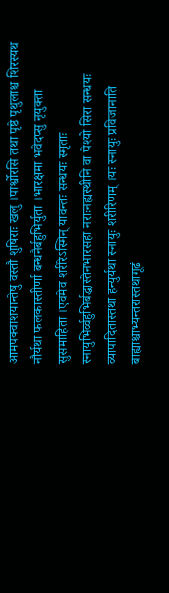आमपक्वाशयान्तेषु वस्तौ शुषिराः खलु ।पार्श्वोरसि तथा पृष्ठे पृथुलाश्च शिरस्यथ
नौर्यथा फलकास्तीर्णा बन्धनैर्बहुभिर्युता ।भारक्षमा भवेदप्सु नृयुक्ता सुसमाहिता ।एवमेव शरीरेऽस्मिन् यावन्तः सन्धयः स्मृताः
स्नायुभिर्व्वहुभिर्बद्धास्तेनभारसहा नराःनह्यस्थीनि वा पेश्यो सिरा सन्धयः
व्यापादितास्तथा हन्युर्यथा स्नायुः शरीरिणम् ।यः स्नायुः प्रविजानाति बाह्याश्चाभ्यन्तरास्तथागूढं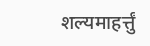शल्यमाहर्त्तुं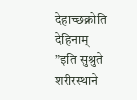देहाच्छक्नोति देहिनाम्
”इति सुश्रुते शरीरस्थाने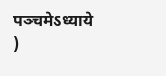पञ्चमेऽध्याये
)